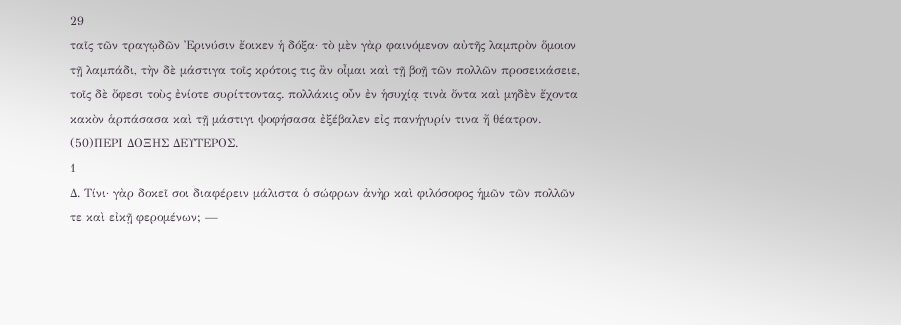29
ταῖς τῶν τραγῳδῶν Ἐρινύσιν ἔοικεν ἡ δόξα· τὸ μὲν γὰρ φαινόμενον αὐτῆς λαμπρὸν ὅμοιον τῇ λαμπάδι, τὴν δὲ μάστιγα τοῖς κρότοις τις ἂν οἶμαι καὶ τῇ βοῇ τῶν πολλῶν προσεικάσειε, τοῖς δὲ ὄφεσι τοὺς ἐνίοτε συρίττοντας. πολλάκις οὖν ἐν ἡσυχίᾳ τινὰ ὄντα καὶ μηδὲν ἔχοντα κακὸν ἁρπάσασα καὶ τῇ μάστιγι ψοφήσασα ἐξέβαλεν εἰς πανήγυρίν τινα ἤ θέατρον.
(50)ΠΕΡΙ ΔΟΞΗΣ ΔΕΥΤΕΡΟΣ.
1
Δ. Τίνι· γὰρ δοκεῖ σοι διαφέρειν μάλιστα ὁ σώφρων ἀνὴρ καὶ φιλόσοφος ἡμῶν τῶν πολλῶν τε καὶ εἰκῇ φερομένων; —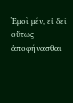Ἐμοὶ μέν, εἰ δεῖ οὕτως ἀποφήνασθαι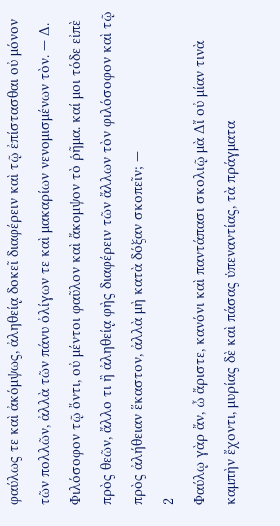φαύλως τε καὶ ἀκόμψως, ἀληθείᾳ δοκεῖ διαφέρειν καὶ τῷ ἐπίστασθαι οὐ μόνον τῶν πολλῶν, ἀλλὰ τῶν πάνυ ὀλίγων τε καὶ μακαρίων νενομισμένων τὸν. — Δ. Φιλόσοφον τῷ ὄντι, οὐ μέντοι φαῦλον καὶ ἄκομψον τὸ ῥῆμα. καί μοι τόδε εἰπὲ πρὸς θεῶν, ἄλλο τι ἢ ἀληθείᾳ φὴς διαφέρειν τῶν ἄλλων τὸν φιλόσοφον καὶ τῷ πρὸς ἀλήθειαν ἕκαστον, ἀλλὰ μὴ κατὰ δόξαν σκοπεῖν; —
2
Φαύλῳ γὰρ ἄν, ὦ ἄριστε, κανόνι καὶ παντάπασι σκολιῷ μὰ Δἴ οὐ μίαν τινὰ καμπὴν ἔχοντι, μυρίας δὲ καὶ πάσας ὑπεναντίας, τὰ πράγματα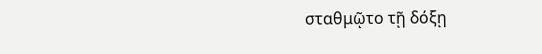σταθμῷτο τῇ δόξῃ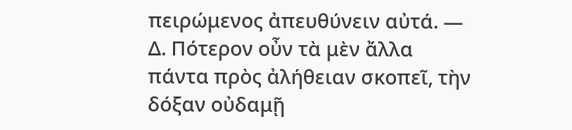πειρώμενος ἀπευθύνειν αὐτά. — Δ. Πότερον οὖν τὰ μὲν ἄλλα πάντα πρὸς ἀλήθειαν σκοπεῖ, τὴν δόξαν οὐδαμῇ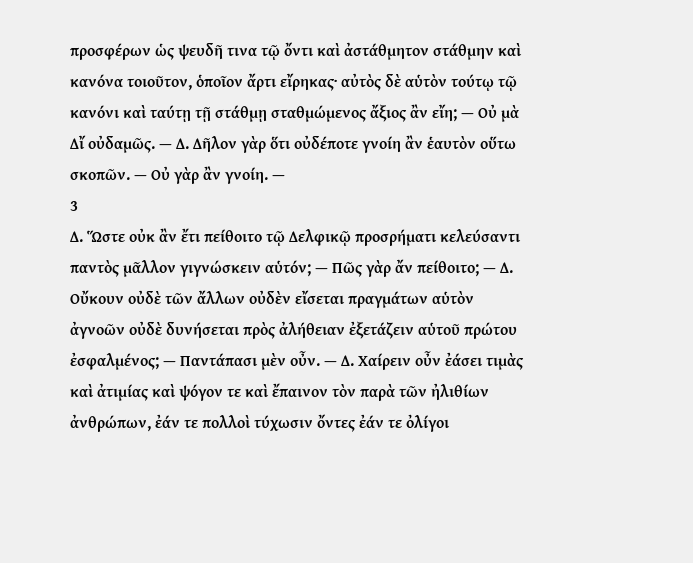προσφέρων ὡς ψευδῆ τινα τῷ ὄντι καὶ ἀστάθμητον στάθμην καὶ κανόνα τοιοῦτον, ὁποῖον ἄρτι εἴρηκας· αὐτὸς δὲ αὑτὸν τούτῳ τῷ κανόνι καὶ ταύτῃ τῇ στάθμῃ σταθμώμενος ἄξιος ἂν εἴη; — Οὐ μὰ Δἴ οὐδαμῶς. — Δ. Δῆλον γὰρ ὅτι οὐδέποτε γνοίη ἂν ἑαυτὸν οὕτω σκοπῶν. — Οὐ γὰρ ἂν γνοίη. —
3
Δ. Ὥστε οὐκ ἂν ἔτι πείθοιτο τῷ Δελφικῷ προσρήματι κελεύσαντι παντὸς μᾶλλον γιγνώσκειν αὑτόν; — Πῶς γὰρ ἄν πείθοιτο; — Δ. Οὔκουν οὐδὲ τῶν ἄλλων οὐδὲν εἴσεται πραγμάτων αὑτὸν ἀγνοῶν οὐδὲ δυνήσεται πρὸς ἀλήθειαν ἐξετάζειν αὑτοῦ πρώτου ἐσφαλμένος; — Παντάπασι μὲν οὖν. — Δ. Χαίρειν οὖν ἐάσει τιμὰς καὶ ἀτιμίας καὶ ψόγον τε καὶ ἔπαινον τὸν παρὰ τῶν ἠλιθίων ἀνθρώπων, ἐάν τε πολλοὶ τύχωσιν ὄντες ἐάν τε ὀλίγοι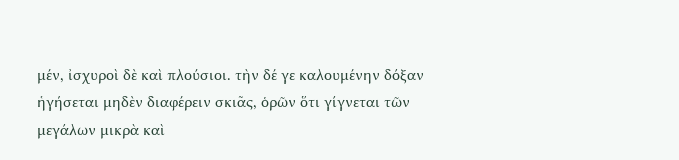μέν, ἰσχυροὶ δὲ καὶ πλούσιοι. τὴν δέ γε καλουμένην δόξαν ἡγήσεται μηδὲν διαφέρειν σκιᾶς, ὁρῶν ὅτι γίγνεται τῶν μεγάλων μικρὰ καὶ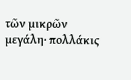τῶν μικρῶν μεγάλη· πολλάκις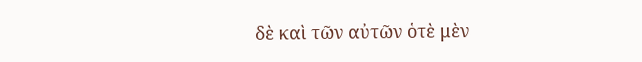δὲ καὶ τῶν αὐτῶν ὁτὲ μὲν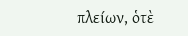πλείων, ὁτὲ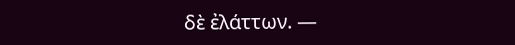δὲ ἐλάττων. —